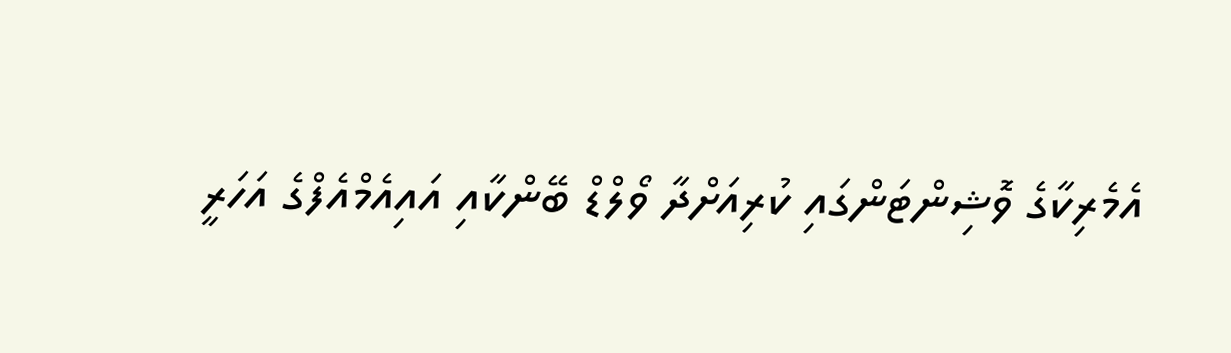އެމެރިކާގެ ވޮޝިންޓަންގައި ކުރިއަށްދާ ވޯލްޑް ބޭންކާއި އައިއެމްއެފްގެ އަހަރީ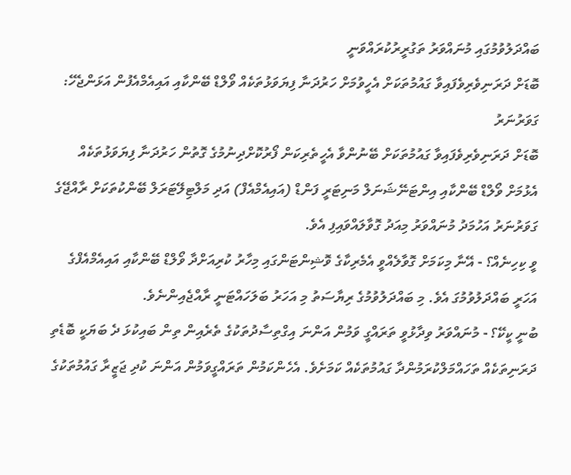ބައްދަލުވުމުގައި މުނައްވަރު ތަގުރީރުކުރައްވަނީ
ބޮޑަށް ދަރަނިވެރިވެފައިވާ ގައުމުތަކަށް އެހީވުމަށް ހަރުދަނާ ފިޔަވަޅުތަކެއް ވޯލްޑް ބޭންކާއި އައިއެމްއެފުން އަޅަންޖެހޭ: ގަވަރުނަރު
ބޮޑަށް ދަރަނިވެރިވެފައިވާ ގައުމުތަކަށް ބޭނުންވާ އެހީތެރިކަން ފޯރުކޮށްދިނުމުގެ ގޮތުން ހަރުދަނާ ފިޔަވަޅުތަކެއް އެޅުމަށް ވޯލްޑް ބޭންކާއި އިންޓަނޭޝަނަލް މަނިޓަރީ ފަންޑް (އައިއެމްއެފް) އަދި މަލްޓިލޭޓަރަލް ބޭންކުތަކަށް ރާއްޖޭގެ ގަވަރުނަރު އަހުމަދު މުނައްވަރު މިއަދު ގޮވާލައްވައިފި އެވެ.
ވީ ކިހިނެއް؟ - އޭނާ މިކަމަށް ގޮވާލެއްވީ އެމެރިކާގެ ވޮޝިންޓަންގައި މިހާރު ކުރިއަށްދާ ވޯލްޑް ބޭންކާއި އައިއެމްއެފްގެ އަހަރީ ބައްދަލުވުމުގަ އެވެ. މި ބައްދަލުވުމުގެ ރިޔާސަތު މި އަހަރު ބަލަހައްޓަނީ ރާއްޖެއިންނެވެ.
ބުނީ ކީކޭ؟ - މުނައްވަރު ވިދާޅުވީ ތަރައްގީ ވަމުން އަންނަ އިގްތިސާދުތަކުގެ ތެރެއިން ތިން ބައިކުޅަ ދެ ބަޔަކީ ބޮޑެތި ދަރަނިތަކެއް ތަހައްމަލްކުރަމުންދާ ގައުމުތަކެއް ކަމަށެވެ. އެހެންކަމުން ތަރައްގީވަމުން އަންނަ ކުދި ޖަޒީރާ ގައުމުތަކުގެ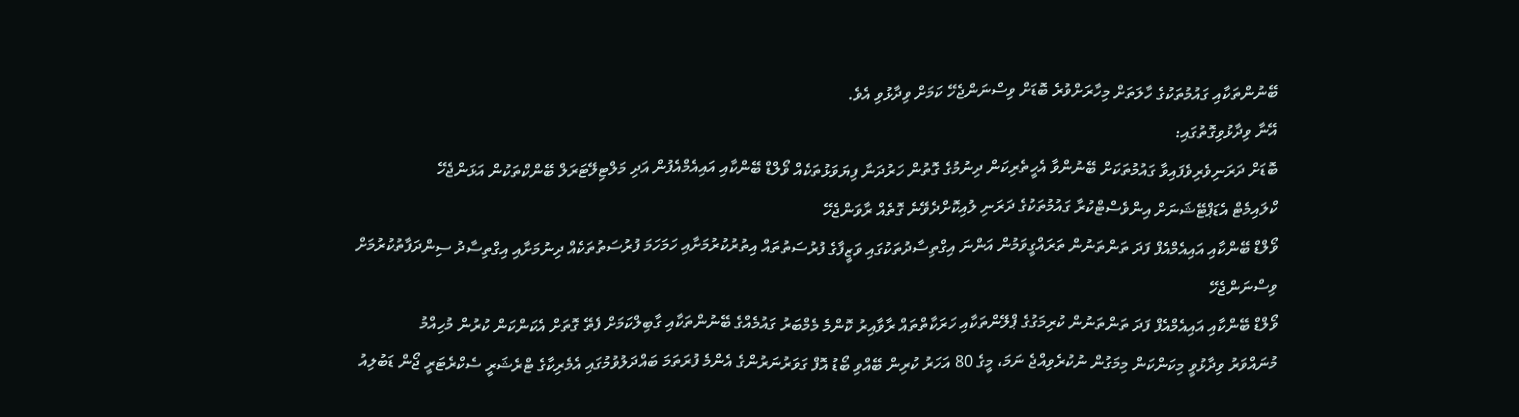ބޭނުންތަކާއި ގައުމުތަކުގެ ހާލަތަށް މިހާރަށްވުރެ ބޮޑަށް ވިސްނަންޖެހޭ ކަމަށް ވިދާޅުވި އެވެ.
އޭނާ ވިދާޅުވިގޮތުގައި:
ބޮޑަށް ދަރަނިވެރިވެފައިވާ ގައުމުތަކަށް ބޭނުންވާ އެހީތެރިކަން ދިނުމުގެ ގޮތުން ހަރުދަނާ ފިޔަވަޅުތަކެއް ވޯލްޑް ބޭންކާއި އައިއެމްއެފުން އަދި މަލްޓިލޭޓަރަލް ބޭންކްތަކުން އަޅަންޖެހޭ
ކްލައިމެޓް އެޑަޕްޓޭޝަނަށް އިންވެސްޓްކުރާ ގައުމުތަކުގެ ދަރަނި ލުއިކޮށްދެވޭނެ ގޮތެއް ރާވަންޖެހޭ
ވޯލްޑް ބޭންކާއި އައިއެމްއެފް ފަދަ ތަންތަނުން ތަރައްގީވަމުން އަންނަ އިގްތިސާދުތަކުގައި ވަޒީފާގެ ފުރުސަތުތައް އިތުރުކުރުމަށާއި ހަމަހަމަ ފުރުސަތުތަކެއް ދިނުމަށާއި އިގްތިސާދު ސިންދަފާތުކުރުމަށް ވިސްނަންޖެހޭ
ވޯލްޑް ބޭންކާއި އައިއެމްއެފް ފަދަ ތަންތަނުން ކުރިމަގުގެ ޕްލޭންތަކާއި ހަރަކާތްތައް ރާވާއިރު ކޮންމެ މެމްބަރު ގައުމެއްގެ ބޭނުންތަކާއި ގާބިލްކަމަށް ފެތޭ ގޮތަށް އެކަންކަން ކުރުން މުހިއްމު
މުނައްވަރު ވިދާޅުވީ މިކަންކަން މިމަގުން ނުކުރެވިއްޖެ ނަމަ، މީގެ 80 އަހަރު ކުރިން ބޭއްވި ބޯޑު އޮފް ގަވަރުނަރުންގެ އެންމެ ފުރަތަމަ ބައްދަލުވުމުގައި އެމެރިކާގެ ޓްރެޝަރީ ސެކްރެޓަރީ ޖޯން ޑަބުލިއު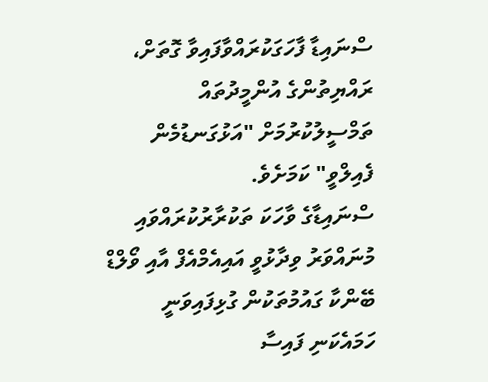ސްނައިޑާ ފާހަގަކުރައްވާފައިވާ ގޮތަށް، ރައްޔިތުންގެ އުންމީދުތައް ތަމްސީލުކުރުމަށް "އަޅުގަނޑުމެން ފެއިލްވީ" ކަމަށެވެ.
ސްނައިޑާގެ ވާހަކަ ތަކުރާރުކުރައްވައި މުނައްވަރު ވިދާޅުވީ އައިއެމްއެފް އާއި ވޯލްޑް ބޭންކާ ގައުމުތަކުން ގުޅިފައިވަނީ ހަމައެކަނި ފައިސާ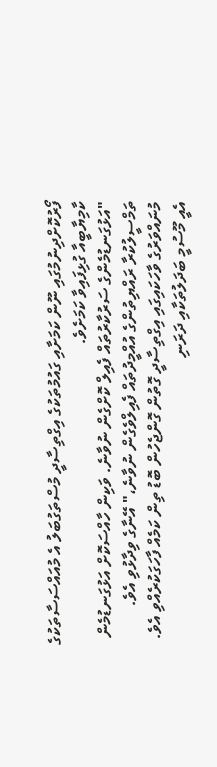ފޯރުކޮށްދިނުމުގައި ނޫން ކަމަށާއި ގައުމުތަކުގެ އިގްތިސާދީ މުސްތަގުބަލު އެ މުއައްސަސާތަކުގެ ކާމިޔާބީއާ ގުޅިފައިވާ ކަމަށެވެ.
"އަޅުގަނޑުމެންގެ ސަރުކާރުތައް ފެއިލް ކޮށްގެން ނުވާނެ. ވަކިން ހާއްސަކޮށް އަޅުގަނޑުމެން ތަމްސީލުކުރާ ރައްޔިތުންގެ އުއްމީދުތައް ފެއިލްވެގެން ނުވާނެ،" އޭނާގެ ވިދާޅުވި އެވެ.
މުނައްވަރުގެ ވާހަކައިގައި އިގްތިސާދީ ގޮތުން ގޮންޖެހުން ބޮޑު ތިން ކަމެއް ފާހަގަކުރެއްވި އެވެ. އެއީ މޫސުމީ ބަދަލުތަކާއި ދަރަނި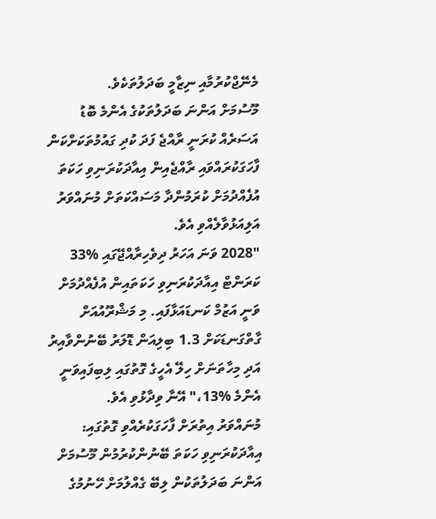މެނޭޖްކުރުމާއި ނިޒާމީ ބަދަލުތަކެވެ.
މޫސުމަށް އަންނަ ބަދަލުތަކުގެ އެންމެ ބޮޑު އަސަރެއް ކުރަނީ ރާއްޖެ ފަދަ ކުދި ގައުމުތަކަށްކަން ފާހަގަކުރައްވައި ރާއްޖެއިން އިއާދަކުރަނިވި ހަކަތަ އުފެއްދުމަށް ކުރަމުންދާ މަސައްކަތަށް މުނައްވަރު އަލިއަޅުވާލެއްވި އެވެ.
"2028 ވަނަ އަހަރު ދިވެހިރާއްޖޭގައި %33 ކަރަންޓް އިއާދަކުރަނިވި ހަކަތައިން އުފެއްދުމަށް ވަނީ އަޒުމް ކަނޑައަޅާފައި. މި މަޝްރޫއުއަށް ގާތްގަނޑަކަށް 1.3 ބިލިއަން ޑޮލަރު ބޭނުންވާއިރު އަދި މިހާތަނަށް ހިލޭ އެހީގެ ގޮތުގައި ލިބިފައިވަނީ އެންމެ %13،" އޭނާ ވިދާޅުވި އެވެ.
މުނައްވަރު އިތުރަށް ފާހަގަކުރެއްވި ގޮތުގައި:
އިއާދަކުރަނިވި ހަކަތަ ބޭނުންކުރުމުން މޫސުމަށް އަންނަ ބަދަލުތަކުން ލިބޭ ގެއްލުމަށް ހޭނުމުގެ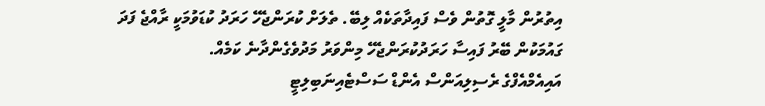އިތުރުން މާލީ ގޮތުން ވެސް ފައިދާތަކެއް ލިބޭ. ތެލަށް ކުރަންޖެހޭ ހަރަދު ކުޑަވުމަކީ ރާއްޖެ ފަދަ ގައުމަކުން ބޭރު ފައިސާ ހަރަދުކުރަންޖެހޭ މިންވަރު މަދުވެގެންދާނެ ކަމެއް.
އައިއެމްއެފްގެ ރެސިލިއަންސް އެންޑް ސަސްޓެއިނަބިލިޓީ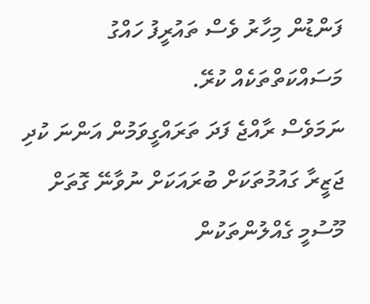ފަންޑުން މިހާރު ވެސް ތައުރީފު ހައްގު މަސައްކަތްތަކެއް ކުރޭ.
ނަމަވެސް ރާއްޖެ ފަދަ ތަރައްގީވަމުން އަންނަ ކުދި ޖަޒީރާ ގައުމުތަކަށް ބުރައަކަށް ނުވާނޭ ގޮތަށް މޫސުމީ ގެއްލުންތަކުން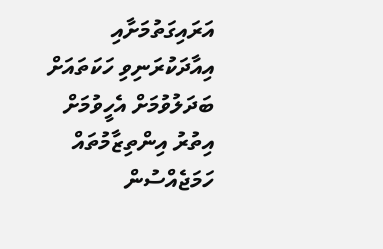އަރައިގަތުމަށާއި އިއާދަކުރަނިވި ހަކަތައަށް ބަދަލުވުމަށް އެހީވުމަށް އިތުރު އިންތިޒާމުތައް ހަމަޖެއްސުން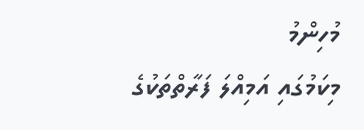މުހިންމު
މިކަމުގައި އަމިއްލަ ފަރާތްތަކުގެ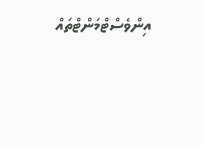އިންވެސްޓްމަންޓްތައް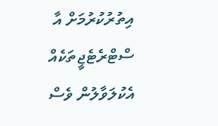އިތުރުކުރުމަށް އާ ސްޓްރެޓެޖީތަކެއް އެކުލަވާލުން ވެސް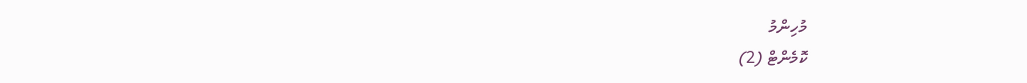މުހިންމު
ކޮމެންޓް (2)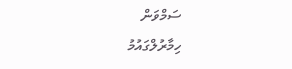ސަމްވަން
ހިމާރުލްގައުމު